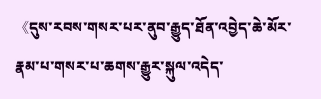《དུས་རབས་གསར་པར་ནུབ་རྒྱུད་ཐོན་འབྱེད་ཆེ་མོར་རྣམ་པ་གསར་པ་ཆགས་རྒྱུར་སྐུལ་འདེད་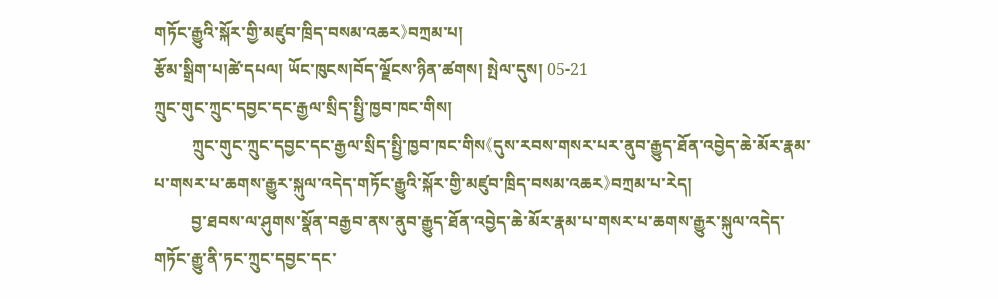གཏོང་རྒྱུའི་སྐོར་གྱི་མཛུབ་ཁྲིད་བསམ་འཆར》བཀྲམ་པ།
རྩོམ་སྒྲིག་པ།ཚེ་དཔལ། ཡོང་ཁུངས།བོད་ལྗོངས་ཉིན་ཚགས། སྤེལ་དུས། 05-21
ཀྲུང་གུང་ཀྲུང་དབྱང་དང་རྒྱལ་སྲིད་སྤྱི་ཁྱབ་ཁང་གིས།
         ཀྲུང་གུང་ཀྲུང་དབྱང་དང་རྒྱལ་སྲིད་སྤྱི་ཁྱབ་ཁང་གིས《དུས་རབས་གསར་པར་ནུབ་རྒྱུད་ཐོན་འབྱེད་ཆེ་མོར་རྣམ་པ་གསར་པ་ཆགས་རྒྱུར་སྐུལ་འདེད་གཏོང་རྒྱུའི་སྐོར་གྱི་མཛུབ་ཁྲིད་བསམ་འཆར》བཀྲམ་པ་རེད།
         བྱ་ཐབས་ལ་ཤུགས་སྣོན་བརྒྱབ་ནས་ནུབ་རྒྱུད་ཐོན་འབྱེད་ཆེ་མོར་རྣམ་པ་གསར་པ་ཆགས་རྒྱུར་སྐུལ་འདེད་གཏོང་རྒྱུ་ནི་ཏང་ཀྲུང་དབྱང་དང་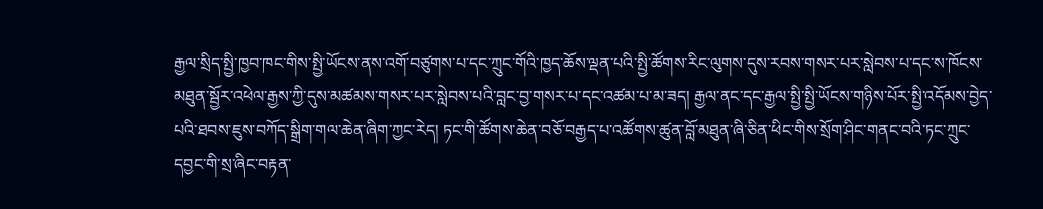རྒྱལ་སྲིད་སྤྱི་ཁྱབ་ཁང་གིས་སྤྱི་ཡོངས་ནས་འགོ་བཙུགས་པ་དང་ཀྲུང་གོའི་ཁྱད་ཆོས་ལྡན་པའི་སྤྱི་ཚོགས་རིང་ལུགས་དུས་རབས་གསར་པར་སླེབས་པ་དང་ས་ཁོངས་མཐུན་སྦྱོར་འཕེལ་རྒྱས་ཀྱི་དུས་མཚམས་གསར་པར་སླེབས་པའི་བླང་བྱ་གསར་པ་དང་འཚམ་པ་མ་ཟད། རྒྱལ་ནང་དང་རྒྱལ་སྤྱི་སྤྱི་ཡོངས་གཉིས་པོར་སྤྱི་འདོམས་བྱེད་པའི་ཐབས་ཇུས་བཀོད་སྒྲིག་གལ་ཆེན་ཞིག་ཀྱང་རེད། ཏང་གི་ཚོགས་ཆེན་བཅོ་བརྒྱད་པ་འཚོགས་ཚུན་བློ་མཐུན་ཞི་ཅིན་ཕིང་གིས་སྲོག་ཤིང་གནང་བའི་ཏང་ཀྲུང་དབྱང་གི་སྲ་ཞིང་བརྟན་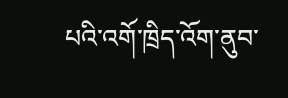པའི་འགོ་ཁྲིད་འོག་ནུབ་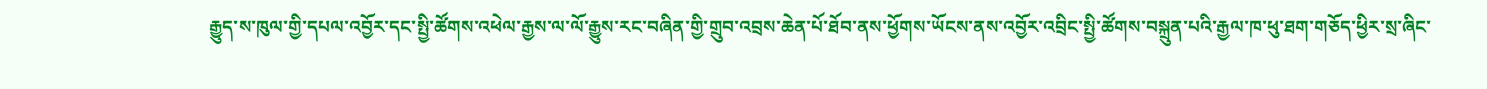རྒྱུད་ས་ཁུལ་གྱི་དཔལ་འབྱོར་དང་སྤྱི་ཚོགས་འཕེལ་རྒྱས་ལ་ལོ་རྒྱུས་རང་བཞིན་གྱི་གྲུབ་འབྲས་ཆེན་པོ་ཐོབ་ནས་ཕྱོགས་ཡོངས་ནས་འབྱོར་འབྲིང་སྤྱི་ཚོགས་བསྐྲུན་པའི་རྒྱལ་ཁ་ཕུ་ཐག་གཅོད་ཕྱིར་སྲ་ཞིང་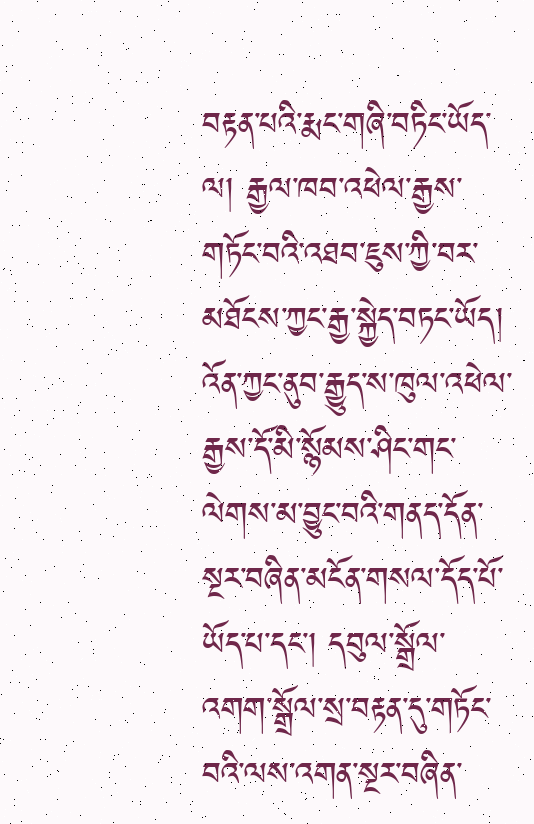བརྟན་པའི་རྨང་གཞི་བཏིང་ཡོད་ལ། རྒྱལ་ཁབ་འཕེལ་རྒྱས་གཏོང་བའི་འཐབ་ཇུས་ཀྱི་བར་མཐོངས་ཀྱང་རྒྱ་སྐྱེད་བཏང་ཡོད། འོན་ཀྱང་ནུབ་རྒྱུད་ས་ཁུལ་འཕེལ་རྒྱས་དོ་མི་སྙོམས་ཤིང་གང་ལེགས་མ་བྱུང་བའི་གནད་དོན་སྔར་བཞིན་མངོན་གསལ་དོད་པོ་ཡོད་པ་དང་། དབུལ་སྒྲོལ་འགག་སྒྲོལ་སྲ་བརྟན་དུ་གཏོང་བའི་ལས་འགན་སྔར་བཞིན་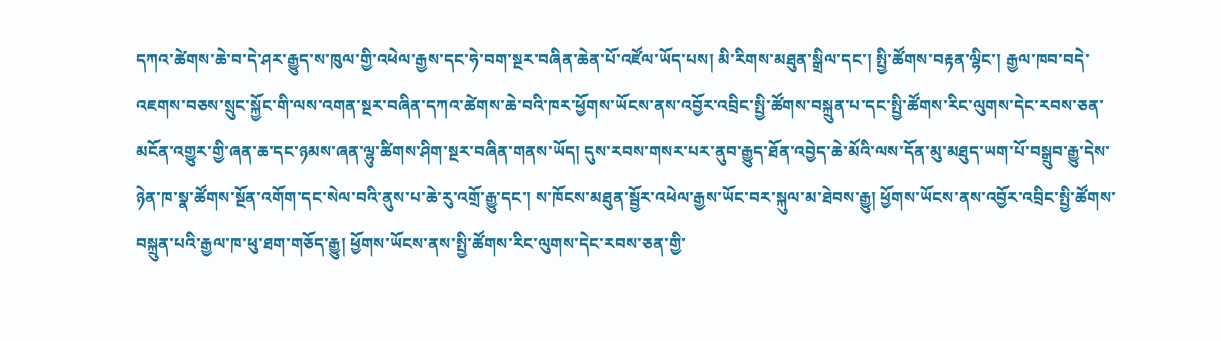དཀའ་ཚེགས་ཆེ་བ་དེ་ཤར་རྒྱུད་ས་ཁུལ་གྱི་འཕེལ་རྒྱས་དང་ཧེ་བག་སྔར་བཞིན་ཆེན་པོ་འཛོལ་ཡོད་པས། མི་རིགས་མཐུན་སྒྲིལ་དང་། སྤྱི་ཚོགས་བརྟན་ལྷིང་། རྒྱལ་ཁབ་བདེ་འཇགས་བཅས་སྲུང་སྐྱོང་གི་ལས་འགན་སྔར་བཞིན་དཀའ་ཚེགས་ཆེ་བའི་ཁར་ཕྱོགས་ཡོངས་ནས་འབྱོར་འབྲིང་སྤྱི་ཚོགས་བསྐྲུན་པ་དང་སྤྱི་ཚོགས་རིང་ལུགས་དེང་རབས་ཅན་མངོན་འགྱུར་གྱི་ཞན་ཆ་དང་ཉམས་ཞན་ལྷུ་ཚིགས་ཤིག་སྔར་བཞིན་གནས་ཡོད། དུས་རབས་གསར་པར་ནུབ་རྒྱུད་ཐོན་འབྱེད་ཆེ་མོའི་ལས་དོན་མུ་མཐུད་ཡག་པོ་བསྒྲུབ་རྒྱུ་དེས་ཉེན་ཁ་སྣ་ཚོགས་སྔོན་འགོག་དང་སེལ་བའི་ནུས་པ་ཆེ་རུ་འགྲོ་རྒྱུ་དང་། ས་ཁོངས་མཐུན་སྦྱོར་འཕེལ་རྒྱས་ཡོང་བར་སྐུལ་མ་ཐེབས་རྒྱུ། ཕྱོགས་ཡོངས་ནས་འབྱོར་འབྲིང་སྤྱི་ཚོགས་བསྐྲུན་པའི་རྒྱལ་ཁ་ཕུ་ཐག་གཅོད་རྒྱུ། ཕྱོགས་ཡོངས་ནས་སྤྱི་ཚོགས་རིང་ལུགས་དེང་རབས་ཅན་གྱི་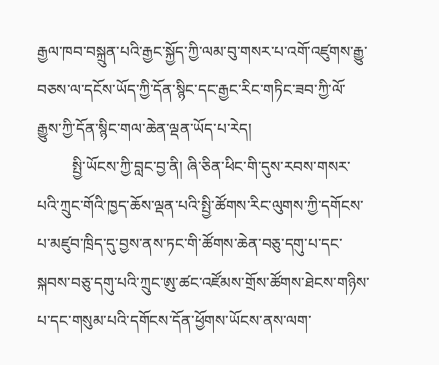རྒྱལ་ཁབ་བསྐྲུན་པའི་རྒྱང་སྐྱོད་ཀྱི་ལམ་བུ་གསར་པ་འགོ་འཛུགས་རྒྱུ་བཅས་ལ་དངོས་ཡོད་ཀྱི་དོན་སྙིང་དང་རྒྱང་རིང་གཏིང་ཟབ་ཀྱི་ལོ་རྒྱུས་ཀྱི་དོན་སྙིང་གལ་ཆེན་ལྡན་ཡོད་པ་རེད།
         སྤྱི་ཡོངས་ཀྱི་བླང་བྱ་ནི། ཞི་ཅིན་ཕིང་གི་དུས་རབས་གསར་པའི་ཀྲུང་གོའི་ཁྱད་ཆོས་ལྡན་པའི་སྤྱི་ཚོགས་རིང་ལུགས་ཀྱི་དགོངས་པ་མཛུབ་ཁྲིད་དུ་བྱས་ནས་ཏང་གི་ཚོགས་ཆེན་བཅུ་དགུ་པ་དང་སྐབས་བཅུ་དགུ་པའི་ཀྲུང་ཨུ་ཚང་འཛོམས་གྲོས་ཚོགས་ཐེངས་གཉིས་པ་དང་གསུམ་པའི་དགོངས་དོན་ཕྱོགས་ཡོངས་ནས་ལག་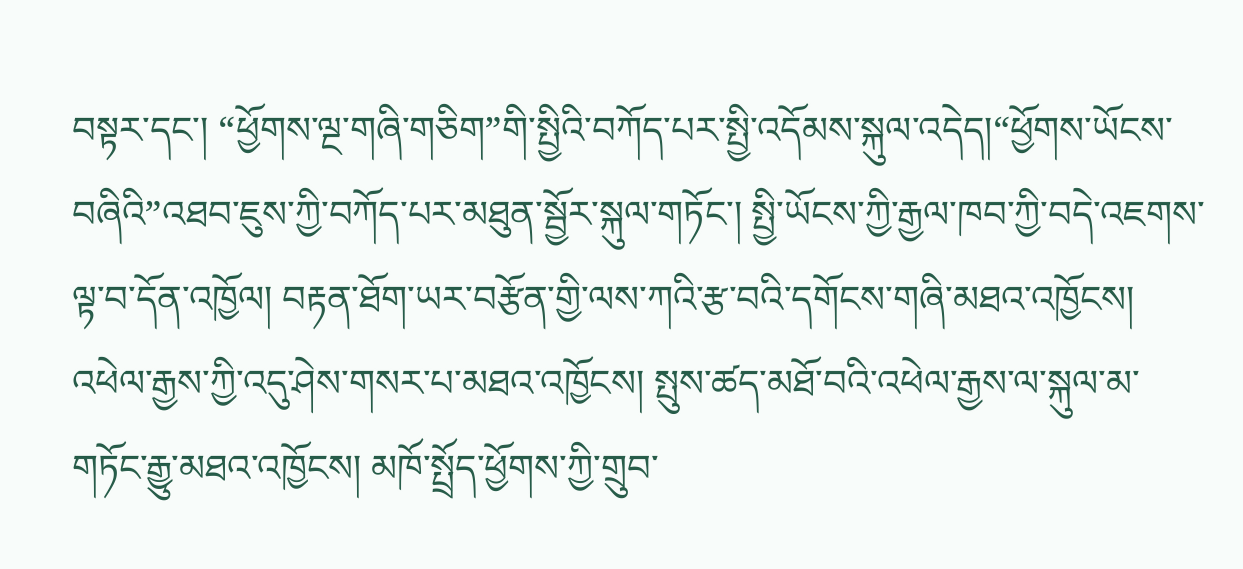བསྟར་དང་། “ཕྱོགས་ལྔ་གཞི་གཅིག”གི་སྤྱིའི་བཀོད་པར་སྤྱི་འདོམས་སྐུལ་འདེད།“ཕྱོགས་ཡོངས་བཞིའི”འཐབ་ཇུས་ཀྱི་བཀོད་པར་མཐུན་སྦྱོར་སྐུལ་གཏོང་། སྤྱི་ཡོངས་ཀྱི་རྒྱལ་ཁབ་ཀྱི་བདེ་འཇགས་ལྟ་བ་དོན་འཁྱོལ། བརྟན་ཐོག་ཡར་བརྩོན་གྱི་ལས་ཀའི་རྩ་བའི་དགོངས་གཞི་མཐའ་འཁྱོངས། འཕེལ་རྒྱས་ཀྱི་འདུ་ཤེས་གསར་པ་མཐའ་འཁྱོངས། སྤུས་ཚད་མཐོ་བའི་འཕེལ་རྒྱས་ལ་སྐུལ་མ་གཏོང་རྒྱུ་མཐའ་འཁྱོངས། མཁོ་སྤྲོད་ཕྱོགས་ཀྱི་གྲུབ་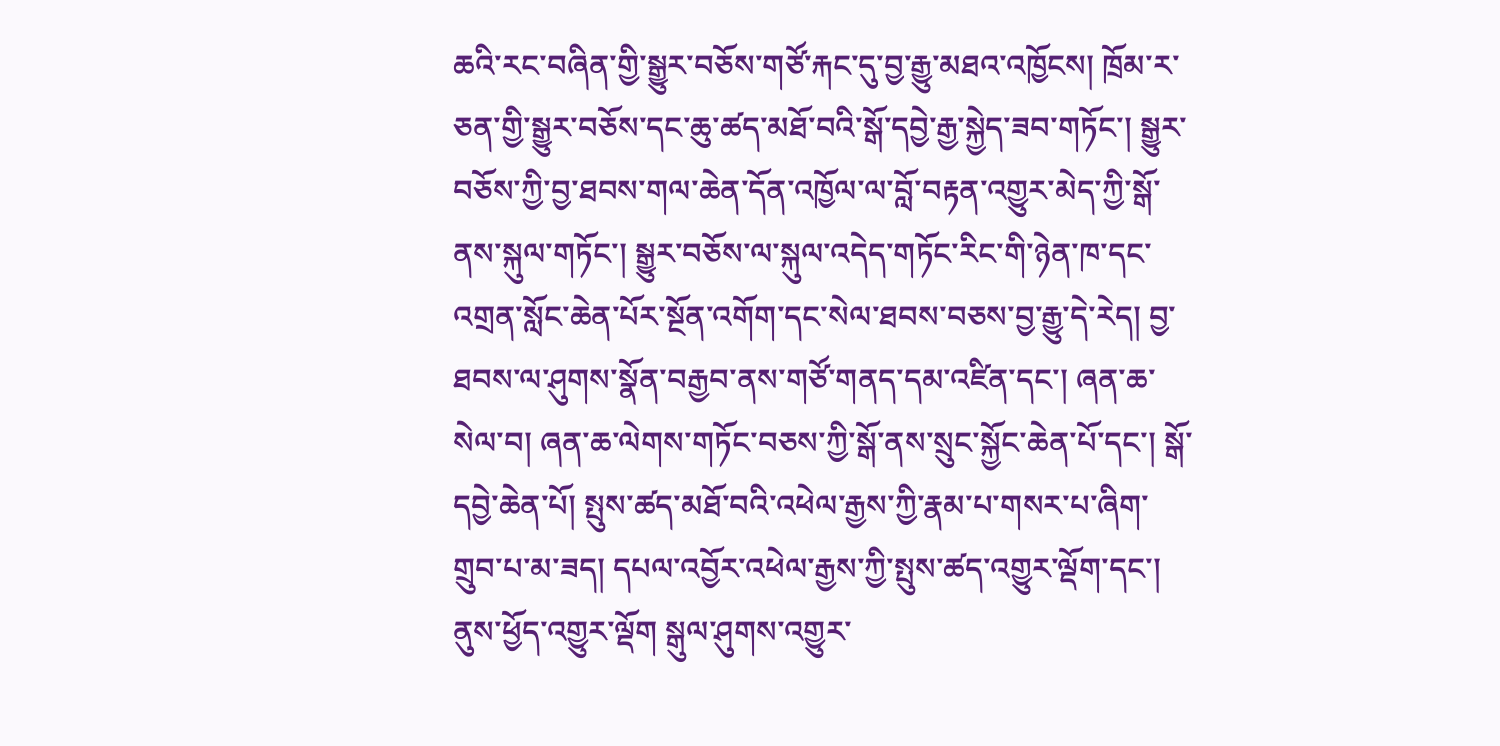ཆའི་རང་བཞིན་གྱི་སྒྱུར་བཅོས་གཙོ་རྐང་དུ་བྱ་རྒྱུ་མཐའ་འཁྱོངས། ཁྲོམ་ར་ཅན་གྱི་སྒྱུར་བཅོས་དང་ཆུ་ཚད་མཐོ་བའི་སྒོ་དབྱེ་རྒྱ་སྐྱེད་ཟབ་གཏོང་། སྒྱུར་བཅོས་ཀྱི་བྱ་ཐབས་གལ་ཆེན་དོན་འཁྱོལ་ལ་བློ་བརྟན་འགྱུར་མེད་ཀྱི་སྒོ་ནས་སྐུལ་གཏོང་། སྒྱུར་བཅོས་ལ་སྐུལ་འདེད་གཏོང་རིང་གི་ཉེན་ཁ་དང་འགྲན་སློང་ཆེན་པོར་སྔོན་འགོག་དང་སེལ་ཐབས་བཅས་བྱ་རྒྱུ་དེ་རེད། བྱ་ཐབས་ལ་ཤུགས་སྣོན་བརྒྱབ་ནས་གཙོ་གནད་དམ་འཛིན་དང་། ཞན་ཆ་སེལ་བ། ཞན་ཆ་ལེགས་གཏོང་བཅས་ཀྱི་སྒོ་ནས་སྲུང་སྐྱོང་ཆེན་པོ་དང་། སྒོ་དབྱེ་ཆེན་པོ། སྤུས་ཚད་མཐོ་བའི་འཕེལ་རྒྱས་ཀྱི་རྣམ་པ་གསར་པ་ཞིག་གྲུབ་པ་མ་ཟད། དཔལ་འབྱོར་འཕེལ་རྒྱས་ཀྱི་སྤུས་ཚད་འགྱུར་ལྡོག་དང་། ནུས་ཕྱོད་འགྱུར་ལྡོག སྒུལ་ཤུགས་འགྱུར་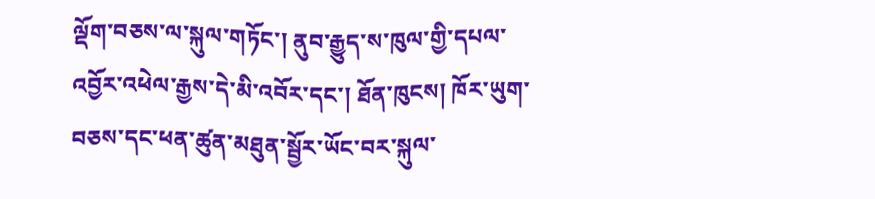ལྡོག་བཅས་ལ་སྐུལ་གཏོང་། ནུབ་རྒྱུད་ས་ཁུལ་གྱི་དཔལ་འབྱོར་འཕེལ་རྒྱས་དེ་མི་འབོར་དང་། ཐོན་ཁུངས། ཁོར་ཡུག་བཅས་དང་ཕན་ཚུན་མཐུན་སྦྱོར་ཡོང་བར་སྐུལ་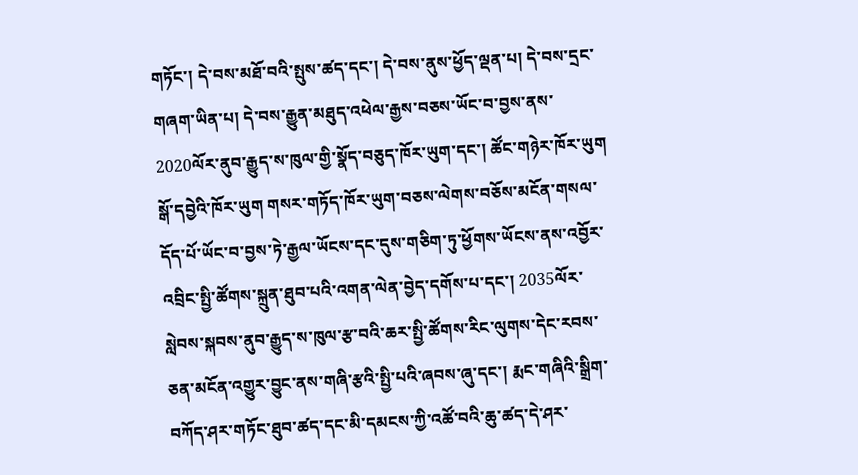གཏོང་། དེ་བས་མཐོ་བའི་སྤུས་ཚད་དང་། དེ་བས་ནུས་ཕྱོད་ལྡན་པ། དེ་བས་དྲང་གཞག་ཡིན་པ། དེ་བས་རྒྱུན་མཐུད་འཕེལ་རྒྱས་བཅས་ཡོང་བ་བྱས་ནས་2020ལོར་ནུབ་རྒྱུད་ས་ཁུལ་གྱི་སྣོད་བཅུད་ཁོར་ཡུག་དང་། ཚོང་གཉེར་ཁོར་ཡུག སྒོ་དབྱེའི་ཁོར་ཡུག གསར་གཏོད་ཁོར་ཡུག་བཅས་ལེགས་བཅོས་མངོན་གསལ་དོད་པོ་ཡོང་བ་བྱས་ཏེ་རྒྱལ་ཡོངས་དང་དུས་གཅིག་ཏུ་ཕྱོགས་ཡོངས་ནས་འབྱོར་འབྲིང་སྤྱི་ཚོགས་སྐྲུན་ཐུབ་པའི་འགན་ལེན་བྱེད་དགོས་པ་དང་། 2035ལོར་སླེབས་སྐབས་ནུབ་རྒྱུད་ས་ཁུལ་རྩ་བའི་ཆར་སྤྱི་ཚོགས་རིང་ལུགས་དེང་རབས་ཅན་མངོན་འགྱུར་བྱུང་ནས་གཞི་རྩའི་སྤྱི་པའི་ཞབས་ཞུ་དང་། རྨང་གཞིའི་སྒྲིག་བཀོད་ཤར་གཏོང་ཐུབ་ཚད་དང་མི་དམངས་ཀྱི་འཚོ་བའི་ཆུ་ཚད་དེ་ཤར་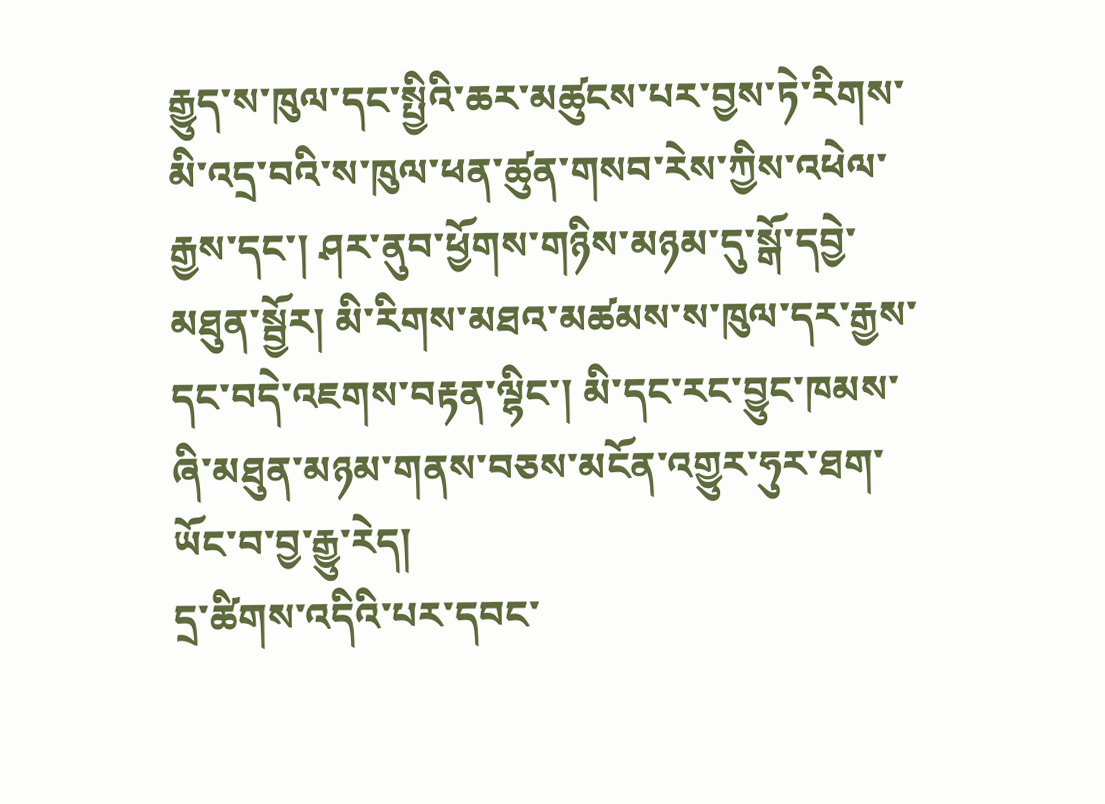རྒྱུད་ས་ཁུལ་དང་སྤྱིའི་ཆར་མཚུངས་པར་བྱས་ཏེ་རིགས་མི་འདྲ་བའི་ས་ཁུལ་ཕན་ཚུན་གསབ་རེས་ཀྱིས་འཕེལ་རྒྱས་དང་། ཤར་ནུབ་ཕྱོགས་གཉིས་མཉམ་དུ་སྒོ་དབྱེ་མཐུན་སྦྱོར། མི་རིགས་མཐའ་མཚམས་ས་ཁུལ་དར་རྒྱས་དང་བདེ་འཇགས་བརྟན་ལྷིང་། མི་དང་རང་བྱུང་ཁམས་ཞི་མཐུན་མཉམ་གནས་བཅས་མངོན་འགྱུར་ཧུར་ཐག་ཡོང་བ་བྱ་རྒྱུ་རེད།
དྲ་ཚིགས་འདིའི་པར་དབང་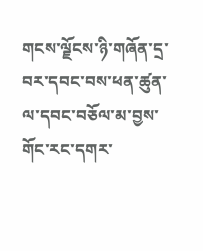གངས་ལྗོངས་ཉི་གཞོན་དྲ་བར་དབང་བས་ཕན་ཚུན་ལ་དབང་བཅོལ་མ་བྱས་གོང་རང་དགར་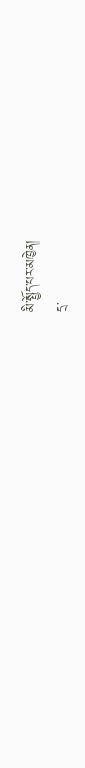མི་སྤྱོད་པར་མཁྱེན།
དྲ་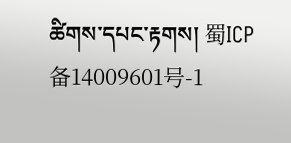ཚིགས་དཔང་རྟགས། 蜀ICP备14009601号-1